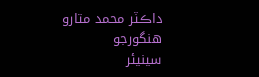داڪٽر محمد متارو هنگورجو
سينيئر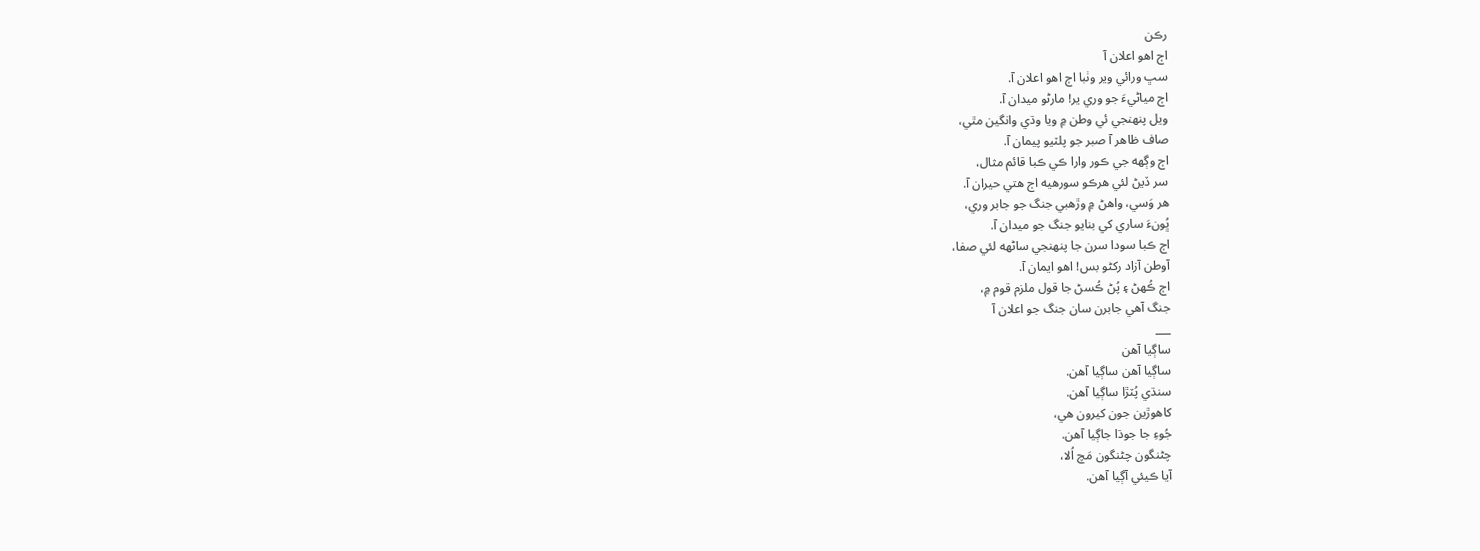رڪن
اڄ اهو اعلان آ
سڀ ورائي وير وٺبا اڄ اهو اعلان آ.
اڄ مياڻيءَ جو وري ير! مارڻو ميدان آ.
ويل پنهنجي ئي وطن ۾ ويا وڌي وانگين مٿي،
صاف ظاهر آ صبر جو پلٽيو پيمان آ.
اڄ وڳهه جي ڪور وارا ڪي ڪبا قائم مثال،
سر ڏيڻ لئي هرڪو سورهيه اڄ هتي حيران آ.
هر وَسي، واهڻ ۾ وڙهبي جنگ جو جابر وري،
ڀُونءَ ساري کي بنايو جنگ جو ميدان آ.
اڄ ڪبا سودا سرن جا پنهنجي ساڻهه لئي صفا،
آوطن آزاد رکڻو بس! اهو ايمان آ.
اڄ ڪُهڻ ۽ پُڻ ڪُسڻ جا قول ملزم قوم ۾،
جنگ آهي جابرن سان جنگ جو اعلان آ
___
ساڳيا آهن
ساڳيا آهن ساڳيا آهن.
سنڌي پُٽڙا ساڳيا آهن.
کاهوڙين جون کيرون هي،
جُوءِ جا جوڌا جاڳيا آهن.
چڻنگون چڻنگون مَچ اُلا،
آيا ڪيئي آڳيا آهن.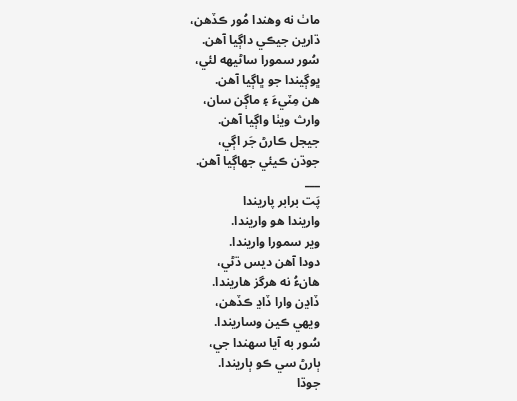ماٺ نه وهندا مُور ڪڏهن،
ڌارين جيڪي داڳيا آهن.
سُور سمورا ساڻيهه لئي،
ڀوڳيندا جو ڀاڳيا آهن.
هن مِٽيءَ ۽ ماڳن سان،
وارث ويٺا واڳيا آهن.
جيجل ڪارڻ جَر اڳي،
جوڌن ڪيئي جهاڳيا آهن.
___
پَت برابر پاريندا
واريندا هو واريندا.
وير سمورا واريندا.
دودا آهن ديس ڌڻي،
هانءُ نه هرگز هاريندا.
ڏاڍن وارا ڏاڍ ڪڏهن،
ويهي ڪين وساريندا.
سُور به آيا سهندا جي،
ٻارڻ سي ڪو ٻاريندا.
جوڌا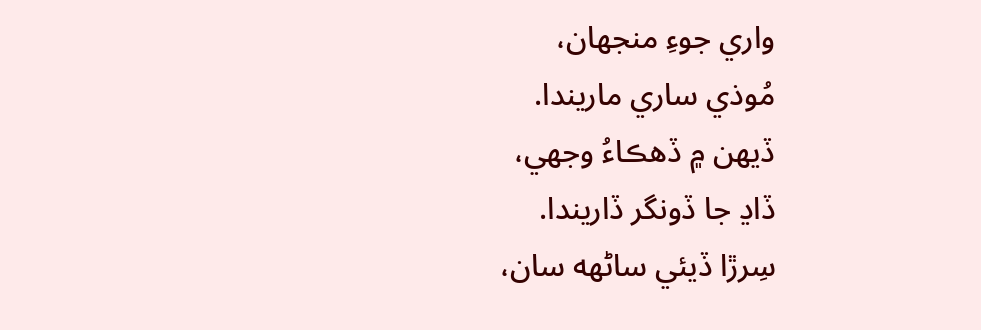واري جوءِ منجهان،
مُوذي ساري ماريندا.
ڏيهن ۾ ڏهڪاءُ وجهي،
ڏاڍ جا ڏونگر ڏاريندا.
سِرڙا ڏيئي ساڻهه سان،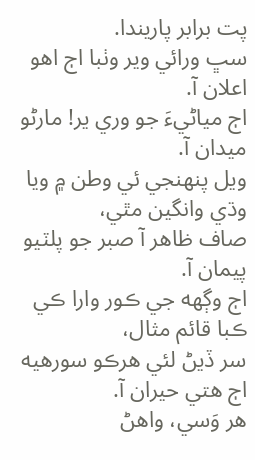پت برابر پاريندا.
سڀ ورائي وير وٺبا اڄ اهو اعلان آ.
اڄ مياڻيءَ جو وري ير! مارڻو ميدان آ.
ويل پنهنجي ئي وطن ۾ ويا وڌي وانگين مٿي،
صاف ظاهر آ صبر جو پلٽيو پيمان آ.
اڄ وڳهه جي ڪور وارا ڪي ڪبا قائم مثال،
سر ڏيڻ لئي هرڪو سورهيه اڄ هتي حيران آ.
هر وَسي، واهڻ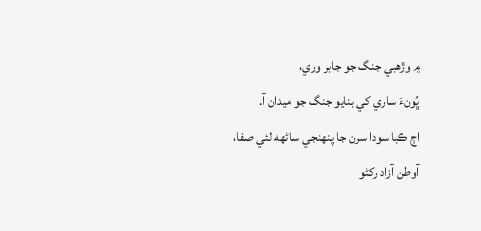۾ وڙهبي جنگ جو جابر وري،
ڀُونءَ ساري کي بنايو جنگ جو ميدان آ.
اڄ ڪبا سودا سرن جا پنهنجي ساڻهه لئي صفا،
آوطن آزاد رکڻو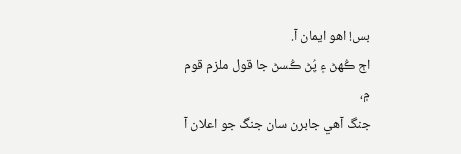بس! اهو ايمان آ.
اڄ ڪُهڻ ۽ پُڻ ڪُسڻ جا قول ملزم قوم ۾،
جنگ آهي جابرن سان جنگ جو اعلان آ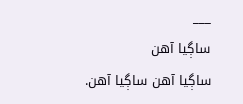___
ساڳيا آهن
ساڳيا آهن ساڳيا آهن.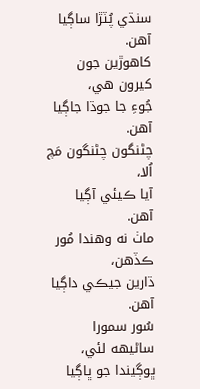سنڌي پُٽڙا ساڳيا آهن.
کاهوڙين جون کيرون هي،
جُوءِ جا جوڌا جاڳيا آهن.
چڻنگون چڻنگون مَچ اُلا،
آيا ڪيئي آڳيا آهن.
ماٺ نه وهندا مُور ڪڏهن،
ڌارين جيڪي داڳيا آهن.
سُور سمورا ساڻيهه لئي،
ڀوڳيندا جو ڀاڳيا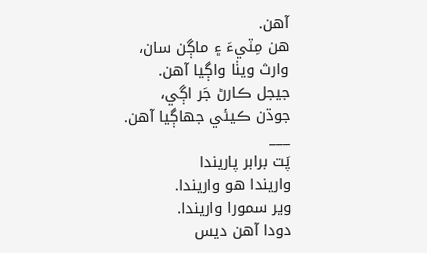آهن.
هن مِٽيءَ ۽ ماڳن سان،
وارث ويٺا واڳيا آهن.
جيجل ڪارڻ جَر اڳي،
جوڌن ڪيئي جهاڳيا آهن.
___
پَت برابر پاريندا
واريندا هو واريندا.
وير سمورا واريندا.
دودا آهن ديس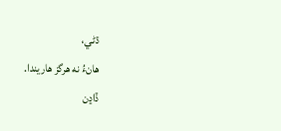ڌڻي،
هانءُ نه هرگز هاريندا.
ڏاڍن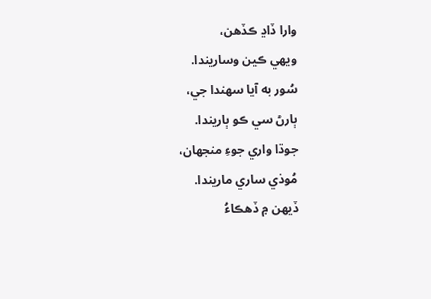وارا ڏاڍ ڪڏهن،
ويهي ڪين وساريندا.
سُور به آيا سهندا جي،
ٻارڻ سي ڪو ٻاريندا.
جوڌا واري جوءِ منجهان،
مُوذي ساري ماريندا.
ڏيهن ۾ ڏهڪاءُ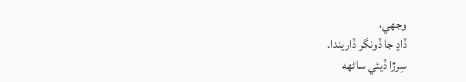وجهي،
ڏاڍ جا ڏونگر ڏاريندا.
سِرڙا ڏيئي ساڻهه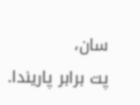سان،
پت برابر پاريندا.